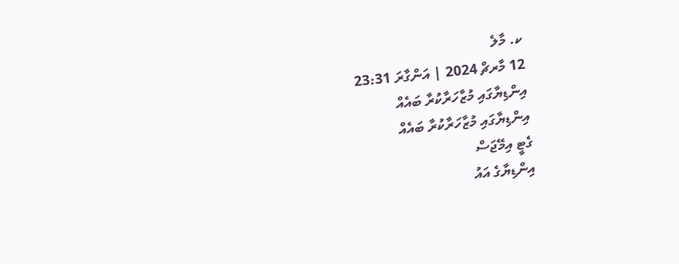ކ. މާލެ
12 މާރޗް 2024 | އަންގާރަ 23:31
އިންޑިޔާގައި މުޒާހަރާކުރާ ބައެއް
އިންޑިޔާގައި މުޒާހަރާކުރާ ބައެއް
ގެޓީ އިމޭޖަސް
އިންޑިޔާގެ އައު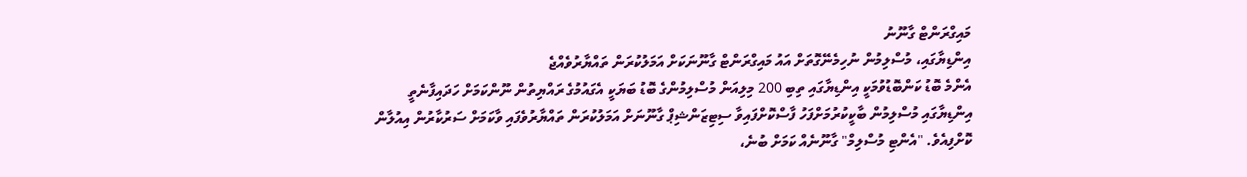މައިގްރަންޓް ގާނޫނު
އިންޑިޔާގައި، މުސްލިމުން ނުހިމެނޭގޮތަށް އައު މައިގްރަންޓް ގާނޫނަކަށް އަމަލުކުރަން ތައްޔާރުވެއްޖެ
އެންމެ ބޮޑު ކަންބޮޑުވުމަކީ އިންޑިޔާގައި ތިބި 200 މިލިއަން މުސްލިމުންގެ ބޮޑު ބަޔަކީ އެގައުމުގެ ރައްޔިތުން ނޫންކަމަށް ހަދައިފާނެތީ
އިންޑިޔާގައި މުސްލިމުން ބާކީކުރުމަށްފަހު ފާސްކޮށްފައިވާ ސިޓިޒަންޝިޕް ގާނޫނަށް އަމަލުކުރަން ތައްޔާރުވެފައި ވާކަމަށް ސަރުކާރުން އިއުލާން ކޮށްފިއެވެ. "އެންޓި މުސްލިމް" ގާނޫނެއް ކަމަށް ބުނެ،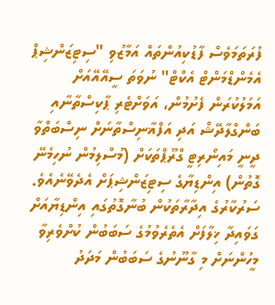ފުރަތަމަވެސް ފާޑުކިއުންތައް އަމާޒުވި "ސިޓިޒަންޝިޕް އެމެންޑްމަންޓް އެކްޓް" ނުވަތަ ސީއޭއޭއަށް އަމަލުކުރަން ފެށުމުން، އަވަށްޓެރި ޕާކިސްތާނާއި ބަންގްލާދޭޝް އަދި އަފްޣާނިސްތާނަށް ނިސްބަތްވާ ދީނީ މައިނޯރިޓީ ގްރޫޕްތަކަށް (މުސްލިމުން ނުހިމެނޭ ގޮތުން) އިންޑިޔާގެ ސިޓިޒަންޝިޕަށް އެދެވޭނެއެވެ.
ސަރުކާރުގެ އިދާރާތަކުން ބުނާގޮތުގައި އިންޑިޔާއަށް ގަވައިދާ ޚިލާފަށް އެތެރެވުމުގެ ސަބަބުން ކުށްވެރިވާ މީހުންނަށް މި ގާނޫނުގެ ސަބަބުން މަދަދު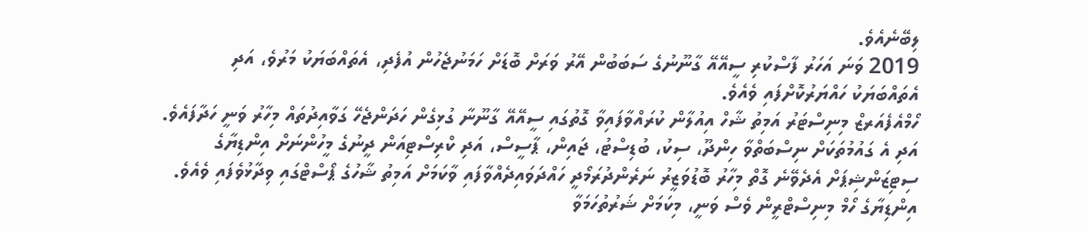ލިބޭނެއެވެ.
2019 ވަނަ އަހަރު ފާސްކުރި ސީއޭއޭ ގާނޫނުގެ ސަބަބުން އޭރު ވަރަށް ބޮޑަށް ހަމަނުޖެހުން އުފެދި، އެތައްބަޔަކު މަރުވެ، އަދި އެތައްބަޔަކު ހައްޔަރުކޮށްފައި ވެއެވެ.
ހޯމްއެފެއަރޒް މިނިސްޓަރު އަމިތު ޝާހް އިއުލާން ކުރައްވާފައިވާ ގޮތުގައި ސީއޭއޭ ގާނޫނާ ގުޅިގެން ހަދަންޖެހޭ ގަވާއިދުތައް މިހާރު ވަނީ ހަދާފައެވެ. އަދި އެ ގައުމުތަކަށް ނިސްބަތްވާ ހިންދޫ، ސިކު، ބުޑިސްޓު، ޖައިން، ޕާސީސް، އަދި ކްރިސްޓިއަން ދީނުގެ މީހުންނަށް އިންޑިޔާގެ ސިޓިޒަންޝިޕަށް އެދެވޭނެ ގޮތް މިހާރު ބޮޑުވަޒީރު ނަރެންދުރަމޯދީ ހައްދަވައިދެއްވާފައި ވާކަމަށް އަމިތު ޝާހުގެ ޕޯސްޓްގައި ވިދާޅުވެފައި ވެއެވެ.
އިންޑިޔާގެ ހޯމް މިނިސްޓްރީން ވެސް ވަނީ، މިކަމަށް ޝަރުތުހަމަވާ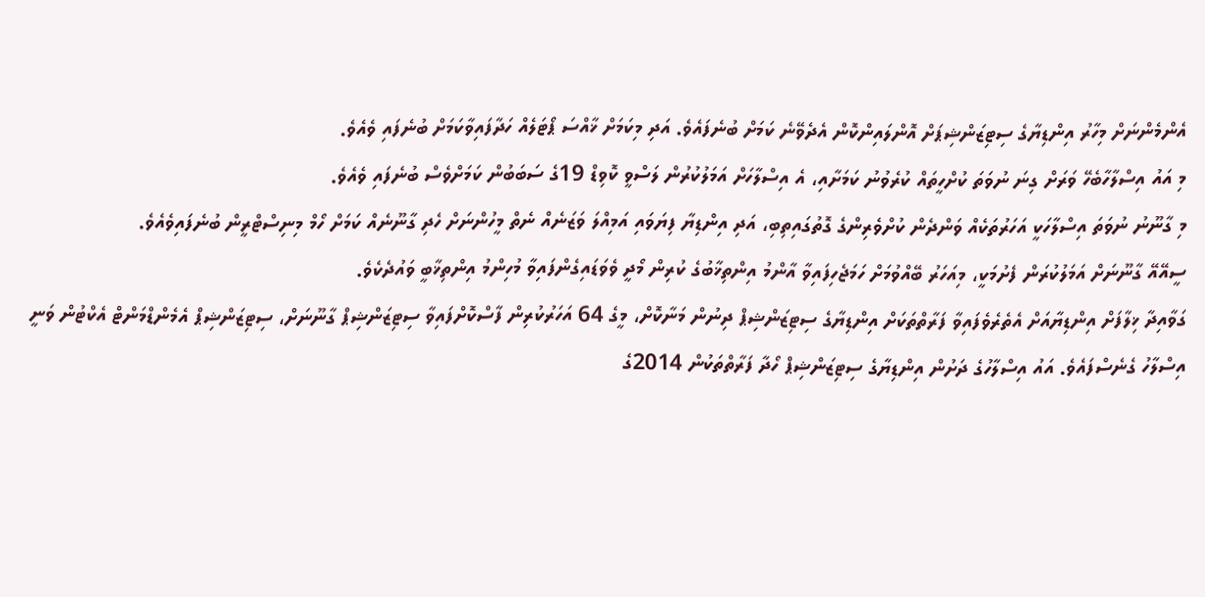އެންމެންނަށް މިހާރު އިންޑިޔާގެ ސިޓިޒަންޝިޕަށް އޮންލައިންކޮން އެދެވޭނެ ކަމަށް ބުނެފައެވެ. އަދި މިކަމަށް ޚާއްސަ ޕޯޓަލެއް ހަދާފައިވާކަމަށް ބުނެފައި ވެއެވެ.
މި އައު އިސްލާހާބެހޭ ވަރަށް ގިނަ ނުވަތަ ކުށްހީތައް ކުރެވުނު ކަމަށާއި، އެ އިސްލާހަށް އަމަލުކުރުން ލަސްވީ ކޮވިޑް 19ގެ ސަބަބުން ކަމަށްވެސް ބުނެފައި ވެއެވެ.
މި ގާނޫނު ނުވަތަ އިސްލާހަކީ އަހަރުތަކެއް ވަންދެން ކުށްވެރިންގެ ގޮތުގައިތިބި، އަދި އިންޑިޔާ ފިޔަވައި އަމިއްލަ ވަޒަނެއް ނެތް މީހުންނަށް ހެދި ގާނޫނެއް ކަމަށް ހޯމް މިނިސްޓްރީން ބުނެފައިވެއެވެ.
ސީއޭއޭ ގާނޫނަށް އަމަލުކުރަން ފެށުމަކީ، މިއަހަރު ބޭއްވުމަށް ހަމަޖެހިފައިވާ އާންމު އިންތިޚާބުގެ ކުރިން މޯދީ ވެވަޑައިގެންފައިވާ މުހިންމު އިންތިޚާބީ ވައުދެކެވެ.
ގަވާއިދާ ޚިލާފަށް އިންޑިޔާއަށް އެތެރެވެފައިވާ ފަރާތްތަކަށް އިންޑިޔާގެ ސިޓިޒަންޝިޕް ދިނުން މަނާކޮށް، މީގެ 64 އަހަރުކުރިން ފާސްކޮށްފައިވާ ސިޓިޒަންޝިޕް ގާނޫނަށް، ސިޓިޒަންޝިޕް އެމެންޑްމަންޓް އެކްޓުން ވަނީ އިސްލާހު ގެނެސްފައެވެ. އައު އިސްލާހުގެ ދަށުން އިންޑިޔާގެ ސިޓިޒަންޝިޕް ހޯދާ ފަރާތްތަކުން 2014ގެ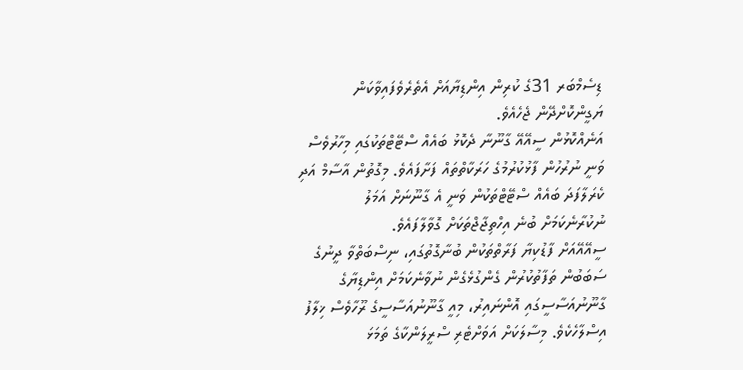ޑިސެމްބަރ 31ގެ ކުރިން އިންޑިޔާއަށް އެތެރެވެފައިވާކަން ޔަގީންކޮށްދޭން ޖެހެއެވެ.
އަނެއްކޮޅުން ސީއޭއޭ ގާނޫނާ ދެކޮޅު ބައެއް ސްޓޭޓްތަކުގައި މިހާރުވެސް ވަނީ ނުރުހުން ފާޅުކުރުމުގެ ހަރަކާތްތައް ފަށާފައެވެ. މިގޮތުން އާސާމް އަދި ކެރަލާފަދަ ބައެއް ސްޓޭޓްތަކުން ވަނީ އެ ގާނޫނަށް އަމަލު ނުކުރާނެކަމަށް ބުނެ އިހްތިޖާޖްތަކަށް ގޮވާލާފައެވެ.
ސީއޭއޭއަށް ފާޑުކިޔާ ފަރާތްތަކުން ބުނާގޮތުގައި، ނިސްބަތްވާ ދީނުގެ ސަބަބުން ތަފާތުކުރުން ގެންގުޅެގެން ނުވާނެކަމަށް އިންޑިޔާގެ ގާނޫނުއަސާސީގައި އޮންނައިރު، މިއީ ގާނޫނުއަސާސީގެ ރޫހާވެސް ޚިލާފު އިސްލާހެކެވެ. މިސާލަކަށް އަވަށްޓެރި ސްރީލަންކާގެ ތަމަޅަ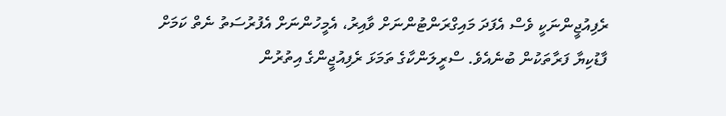ރެފިއުޖީންނަކީ ވެސް އެފަދަ މައިގްރަންޓުންނަށް ވާއިރު، އެމީހުންނަށް އެފުރުސަތު ނެތް ކަމަށް ފާޑުކިޔާ ފަރާތަކުން ބުނެއެވެ. ސްރީލަންކާގެ ތަމަޅަ ރެފިއުޖީންގެ އިތުރުން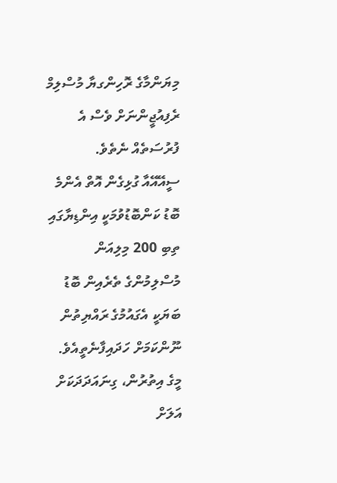މިޔަންމާގެ ރޮހިންގޔާ މުސްލިމް ރެފިއުޖީންނަށް ވެސް އެ ފުރުސަތެއް ނެތެވެ.
ސީއޭއޭއާ ގުޅިގެން އޮތް އެންމެ ބޮޑު ކަންބޮޑުވުމަކީ އިންޑިޔާގައި ތިބި 200 މިލިއަން މުސްލިމުންގެ ތެރެއިން ބޮޑު ބަޔަކީ އެގައުމުގެ ރައްޔިތުން ނޫންކަމަށް ހަދައިފާނެތީއެވެ. މީގެ އިތުރުން، ގިނައަދަދަކަށް އަލަށް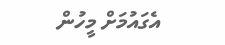އެގައުމަށް މީހުން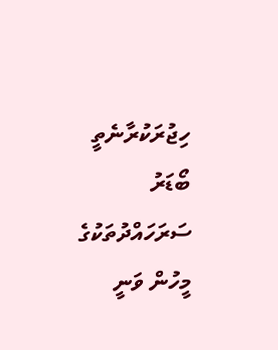ހިޖުރަކުރާނެތީ ބޯޑަރު ސަރަހައްދުތަކުގެ މީހުން ވަނީ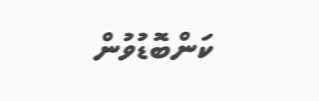ކަންބޮޑުވުން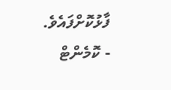ފާޅުކޮށްފައެވެ.
- ކޮމެންޓް